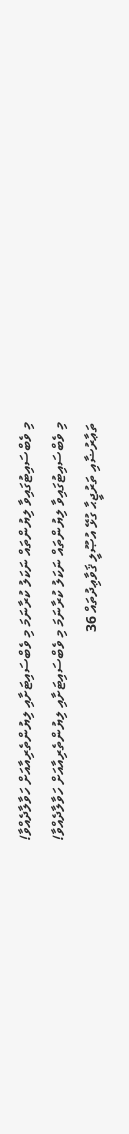މި ވެބްސައިޓުގައިވާ ލިޔުންތައް ނަކަލު ކުރާނަމަ މި ވެބްސައިޓަށާއި ލިޔުންތެރިއާއަށް ހަވާލާދެއްވާ!
މި ވެބްސައިޓުގައިވާ ލިޔުންތައް ނަކަލު ކުރާނަމަ މި ވެބްސައިޓަށާއި ލިޔުންތެރިއާއަށް ހަވާލާދެއްވާ!
ތަޢާރުޟާއި ތަރުޖީޙާ ގުޅޭ އުޞޫލީ ޤަވާޢިދުތައް 36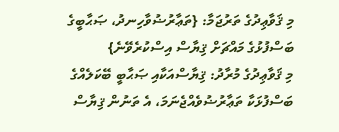މި ޤަވާޢިދުގެ ތަރުޖަމާ: {ތަޢާރުޟުވާހިނދު، ޞަޙާބީގެ ބަސްފުޅުގެ މައްޗަށް ޤިޔާސް އިސްކުރެވޭނެ}
މި ޤަވާޢިދުގެ މުރާދު: ޤިޔާސްއަކާއި ޞަޙާބީ ބޭކަލެއްގެ ބަސްފުޅަކާ ތަޢާރުޟުވެއްޖެނަމަ، އެ ތަނުން ޤިޔާސް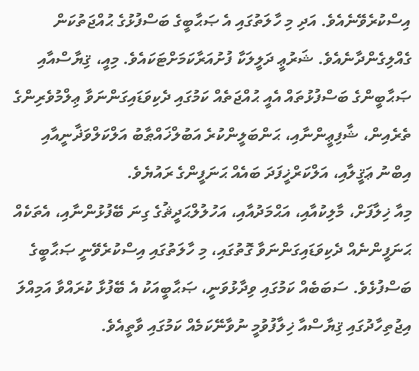އިސްކުރެވޭނެއެވެ. އަދި މި ހާލަތުގައި އެ ޞަޙާބީގެ ބަސްފުޅުގެ ޙުއްޖަތުކަން ގެއްލިގެންދާނެއެވެ. ޝަރުޢީ ދަލީލަކާ ފުށުއަރާކަމަށްޓަކައެވެ. މިއީ، ޤިޔާސްއާއި ޞަޙާބީންގެ ބަސްފުޅުތައް އެއީ ޙުއްޖަތެއް ކަމުގައި ދެކިވަޑައިގަންނަވާ ޢިލްމުވެރިންގެ ތެރެއިން، ޝާފިޢީންނާއި، ޙަންބަލީންކުރެ އަބުލްޚައްޠާބު އަލްކަލްވަޛާނީއާއި އިބްނު ޢަޤީލާއި، އަލްކަރްޚީފަދަ ބައެއް ޙަނަފީންގެ ރައުޔެވެ.
މިއާ ޚިލާފަށް، މާލިކުއާއި، އަޙްމަދުއާއި، އަހުލުލްޙަދީޘުގެ ގިނަ ބޭފުޅުންނާއި، އެތަކެއް ޙަނަފީންނެއް ދެކިވަޑައިގަންނަވާ ގޮތުގައި، މި ހާލަތުގައި އިސްކުރެވޭނީ ޞަޙާބީގެ ބަސްފުޅެވެ. ސަބަބެއް ކަމުގައި ވިދާޅުވަނީ، ޞަޙާބީއަކު އެ ބޭފުޅާ ކުރައްވާ އަމިއްލަ އިޖުތިހާދުގައި ޤިޔާސްއާ ޚިލާފުވުމީ ނުވާނޭކަމެއް ކަމުގައި ވާތީއެވެ.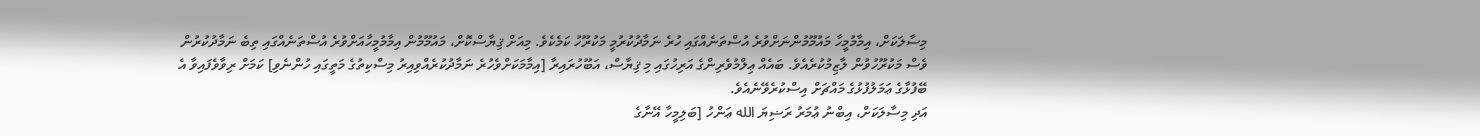މިސާލަކަށް، އިމާމުމީހާ މައުމޫމުންނަށްވުރެ އުސްތަނެއްގައި ހުރެ ނަމާދުކުރުމީ މަކުރޫހު ކަމެކެވެ. މިއަށް ޤިޔާސްކޮށް، މައުމޫމުން އިމާމުމީހާއަށްވުރެ އުސްތަނެއްގައި ތިބެ ނަމާދުކުރުން ވެސް މަކުރޫހުވުން ލާޒިމުކުރެއެވެ. ބައެއް ޢިލްމުވެރިންގެ އަރިހުގައި މި ޤިޔާސް، އަބޫހުރައިރާ [އިމާމަކަށްވެހުރެ ނަމާދުކުރެއްވިއިރު މިސްކިތުގެ މަތީގައި ހުންނެވި] ކަމަށް ރިވާވެފައިވާ އެ ބޭފުޅާގެ ޢަމަލުފުޅުގެ މައްޗަށް އިސްކުރެވޭނެއެވެ.
އަދި މިސާލަކަށް، އިބްނު ޢުމަރު ރަޟިޔަ الله ޢަންހު [ބަލިމީހާ އޭނާގެ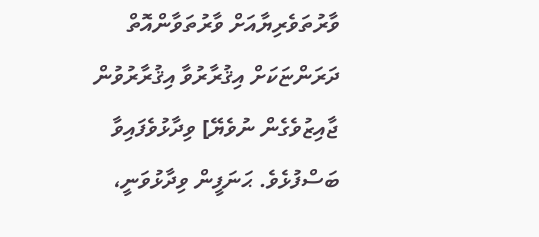ވާރުތަވެރިޔާއަށް ވާރުތަވާންއޮތް ދަރަންޏަކަށް އިޤުރާރުވާ އިޤުރާރުވުން ޖާއިޒުވެގެން ނުވެޔޭ] ވިދާޅުވެފައިވާ ބަސްފުޅެވެ. ޙަނަފީން ވިދާޅުވަނީ،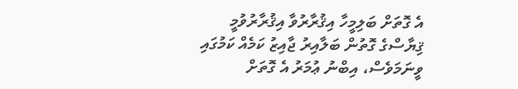އެ ގޮތަށް ބަލިމީހާ އިޤުރާރުވާ އިޤުރާރުވުމީ ޤިޔާސްގެ ގޮތުން ބަލާއިރު ޖާއިޒު ކަމެއް ކަމުގައި ވީނަމަވެސް، އިބްނު ޢުމަރު އެ ގޮތަށް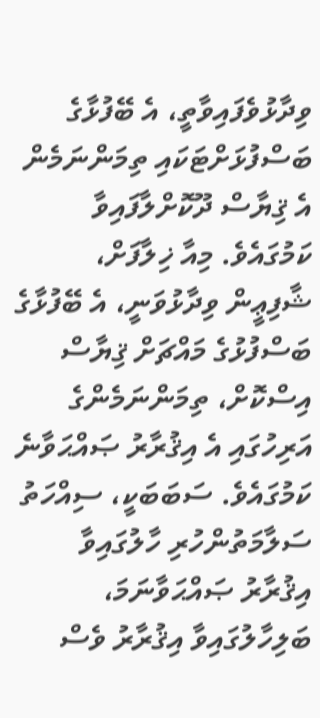ވިދާޅުވެފައިވާތީ، އެ ބޭފުޅާގެ ބަސްފުޅަށްޓަކައި ތިމަންނަމެން އެ ޤިޔާސް ދޫކޮށްލާފައިވާ ކަމުގައެވެ. މިއާ ޚިލާފަށް، ޝާފިޢީން ވިދާޅުވަނީ، އެ ބޭފުޅާގެ ބަސްފުޅުގެ މައްޗަށް ޤިޔާސް އިސްކޮށް، ތިމަންނަމެންގެ އަރިހުގައި އެ އިޤުރާރު ޞައްޙަވާނެ ކަމުގައެވެ. ސަބަބަކީ، ސިއްހަތު ސަލާމަތުންހުރި ހާލުގައިވާ އިޤުރާރު ޞައްޙަވާނަމަ، ބަލިހާލުގައިވާ އިޤުރާރު ވެސް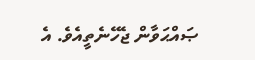ޞައްޙަވާން ޖެހޭނެތީއެވެ. އެ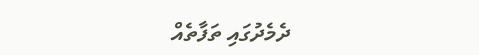ދެމެދުގައި ތަފާތެއް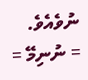ނުވެއެވެ.
= ނުނިމޭ =